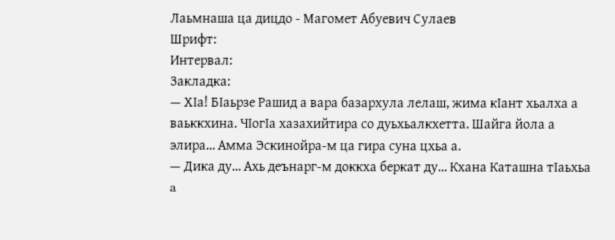Лаьмнаша ца дицдо - Магомет Абуевич Сулаев
Шрифт:
Интервал:
Закладка:
— ХIа! БIаьрзе Рашид а вара базархула лелаш, жима кIант хьалха а ваьккхина. ЧIогIа хазахийтира со дуьхьалкхетта. Шайга йола а элира… Амма Эскинойра-м ца гира суна цхьа а.
— Дика ду… Ахь деънарг-м доккха беркат ду… Кхана Каташна тIаьхьа a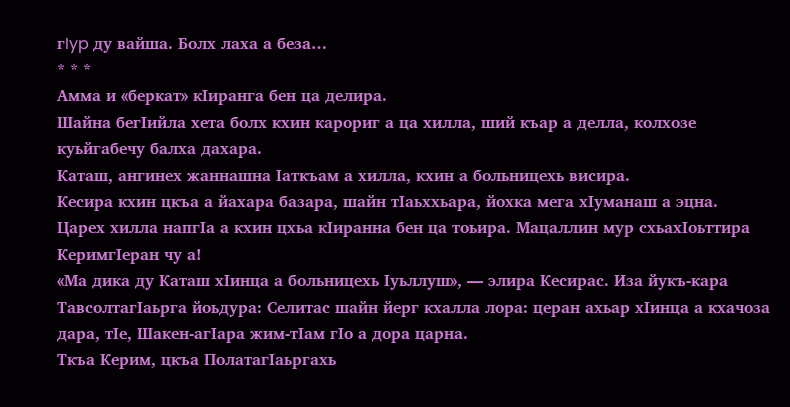гIyp ду вайша. Болх лаха а беза…
* * *
Амма и «беркат» кIиранга бен ца делира.
Шайна бегIийла хета болх кхин карориг а ца хилла, ший къар а делла, колхозе куьйгабечу балха дахара.
Каташ, ангинех жаннашна Iаткъам а хилла, кхин а больницехь висира.
Кесира кхин цкъа а йахара базара, шайн тIаьххьара, йохка мега хIуманаш а эцна. Царех хилла напгIа а кхин цхьа кIиранна бен ца тоьира. Мацаллин мур схьахIоьттира КеримгIеран чу а!
«Ма дика ду Каташ хIинца а больницехь Iуьллуш», — элира Кесирас. Иза йукъ-кара ТавсолтагIаьрга йоьдура: Селитас шайн йерг кхалла лора: церан ахьар хIинца а кхачоза дара, тIе, Шакен-агIара жим-тIам гIo а дора царна.
Ткъа Керим, цкъа ПолатагIаьргахь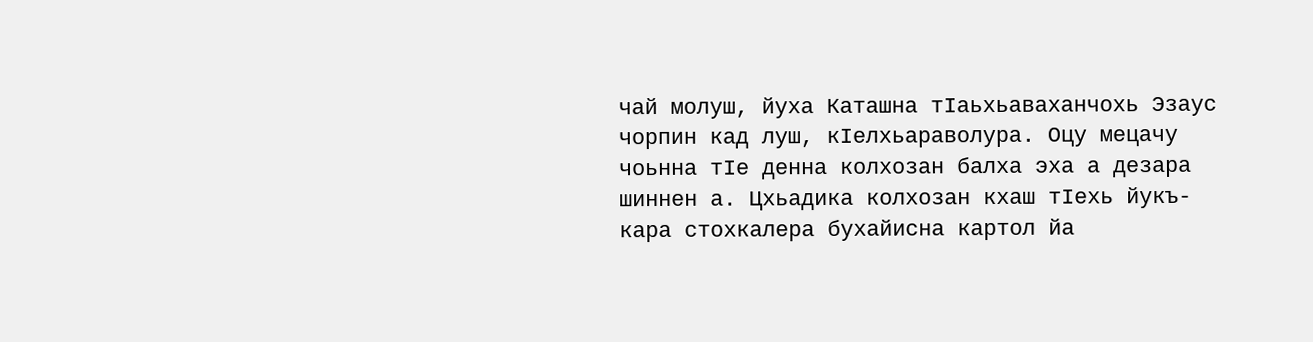чай молуш, йуха Каташна тIаьхьаваханчохь Эзаус чорпин кад луш, кIелхьараволура. Оцу мецачу чоьнна тIе денна колхозан балха эха а дезара шиннен а. Цхьадика колхозан кхаш тIехь йукъ-кара стохкалера бухайисна картол йа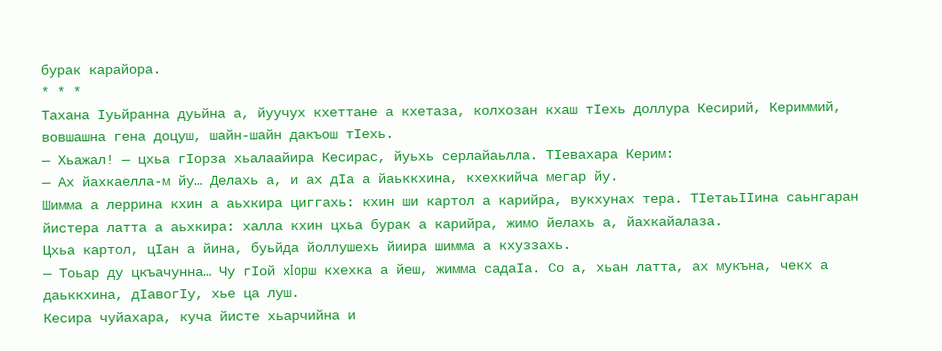бурак карайора.
* * *
Тахана Iуьйранна дуьйна а, йуучух кхеттане а кхетаза, колхозан кхаш тIехь доллура Кесирий, Кериммий, вовшашна гена доцуш, шайн-шайн дакъош тIехь.
— Хьажал! — цхьа гIорза хьалаайира Кесирас, йуьхь серлайаьлла. ТIевахара Керим:
— Ах йахкаелла-м йу… Делахь а, и ах дIа а йаьккхина, кхехкийча мегар йу.
Шимма а леррина кхин а аьхкира циггахь: кхин ши картол а карийра, вукхунах тера. ТIетаьIIина саьнгаран йистера латта а аьхкира: халла кхин цхьа бурак а карийра, жимо йелахь а, йахкайалаза.
Цхьа картол, цIан а йина, буьйда йоллушехь йиира шимма а кхуззахь.
— Тоьар ду цкъачунна… Чу гIой xIopш кхехка а йеш, жимма садаIа. Со а, хьан латта, ах мукъна, чекх а даьккхина, дIавогIy, хье ца луш.
Кесира чуйахара, куча йисте хьарчийна и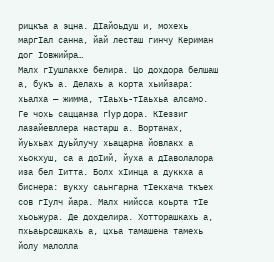рицкъа а эцна. ДIайоьдуш и, мохехь маргIал санна, йай лесташ гинчу Кериман дог Iовжийра…
Малх гIушлакхе белира. Цо дохдора белшаш а, букъ а. Делахь а корта хьийзара: хьалха — жимма, тIаьхь-тIаьхьа алсамо. Ге чохь саццанза гIyp дора. КIеззиг лазайевллера настарш а. Вортанах, йуьхьах дуьйлучу хьацарна йовлакх а хьокхуш, са а доIий, йуха а дIаволалора иза бел Iитта. Болх хIинца а дуккха а биснера: вукху саьнгарна тIекхача ткъех сов гIулч йара. Малх нийсса коьрта тIе хьоьжура. Де дохделира. Хотторашкахь а, пхьаьрсашкахь а, цхьа тамашена тамехь йолу малолла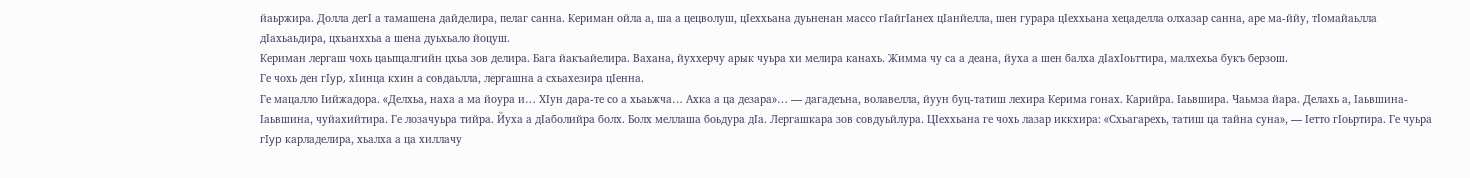йаьржира. Долла дегI а тамашена дайделира, пелаг санна. Кериман ойла а, ша а цецволуш, цIеххьана дуьненан массо гIайгIанех цIанйелла, шен гурара цIеххьана хецаделла олхазар санна, аре ма-ййу, тIомайаьлла дIахьаьдира, цхьанххьа а шена дуьхьало йоцуш.
Кериман лергаш чохь цаьпцалгийн цхьа зов делира. Бага йакъайелира. Вахана, йуххерчу арык чуьра хи мелира канахь. Жимма чу са а деана, йуха а шен балха дIахIоьттира, малхехьа букъ берзош.
Ге чохь ден гIyp, хIинца кхин а совдаьлла, лергашна а схьахезира цIенна.
Ге мацалло Iийжадора. «Делхьа, наха а ма йоура и… ХIун дара-те со а хьаьжча… Ахка а ца дезара»… — дагадеъна, волавелла, йуун буц-татиш лехира Керима гонах. Карийра. Iаьвшира. Чаьмза йара. Делахь а, Iаьвшина-Iаьвшина, чуйахийтира. Ге лозачуьра тийра. Йуха а дIаболийра болх. Болх меллаша боьдура дIа. Лергашкара зов совдуьйлура. ЦIеххьана ге чохь лазар иккхира: «Схьагарехь, татиш ца тайна суна», — Iетто гIоьртира. Ге чуьра гIyp карладелира, хьалха а ца хиллачу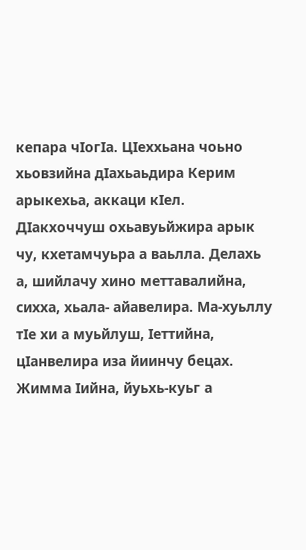кепара чIогIа. ЦIеххьана чоьно хьовзийна дIахьаьдира Керим арыкехьа, аккаци кIел. ДIакхоччуш охьавуьйжира арык чу, кхетамчуьра а ваьлла. Делахь а, шийлачу хино меттавалийна, сихха, хьала- айавелира. Ма-хуьллу тIе хи а муьйлуш, Iеттийна, цIанвелира иза йиинчу бецах. Жимма Iийна, йуьхь-куьг а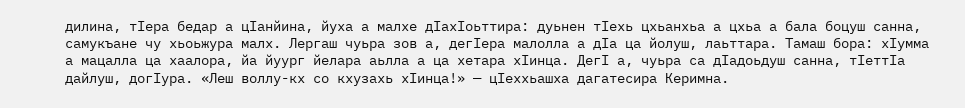дилина, тIера бедар а цIанйина, йуха а малхе дIахIоьттира: дуьнен тIехь цхьанхьа а цхьа а бала боцуш санна, самукъане чу хьоьжура малх. Лергаш чуьра зов а, дегIера малолла а дIа ца йолуш, лаьттара. Тамаш бора: хIумма а мацалла ца хаалора, йа йуург йелара аьлла а ца хетара хIинца. ДегI а, чуьра са дIадоьдуш санна, тIеттIа дайлуш, догIура. «Леш воллу-кх со кхузахь хIинца!» — цIеххьашха дагатесира Керимна.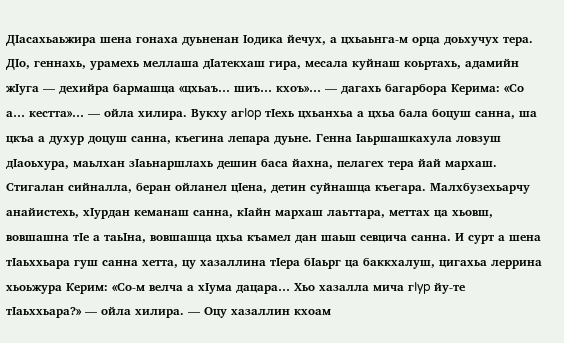ДIасахьаьжира шена гонаха дуьненан Iодика йечух, а цхьаьнга-м орца доьхучух тера. ДIо, геннахь, урамехь меллаша дIатекхаш гира, месала куйнаш коьртахь, адамийн жIуга — дехийра бармашца «цхьаъ… шиъ… кхоъ»… — дагахь багарбора Керима: «Со а… кестта»… — ойла хилира. Вукху aгIop тIехь цхьанхьа а цхьа бала боцуш санна, ша цкъа а духур доцуш санна, къегина лепара дуьне. Генна Iаьршашкахула ловзуш дIаоьхура, маьлхан зIаьнаршлахь дешин баса йахна, пелагех тера йай мархаш. Стигалан сийналла, беран ойланел цIена, детин суйнашца къегара. Малхбузехьарчу анайистехь, хIурдан кеманаш санна, кIайн мархаш лаьттара, меттах ца хьовш, вовшашна тIе а таьIна, вовшашца цхьа къамел дан шаьш севцича санна. И сурт а шена тIаьххьара гуш санна хетта, цу хазаллина тIера бIаьрг ца баккхалуш, цигахьа леррина хьоьжура Керим: «Со-м велча а хIума дацара… Хьо хазалла мича гIyp йу-те тIаьххьара?» — ойла хилира. — Оцу хазаллин кхоам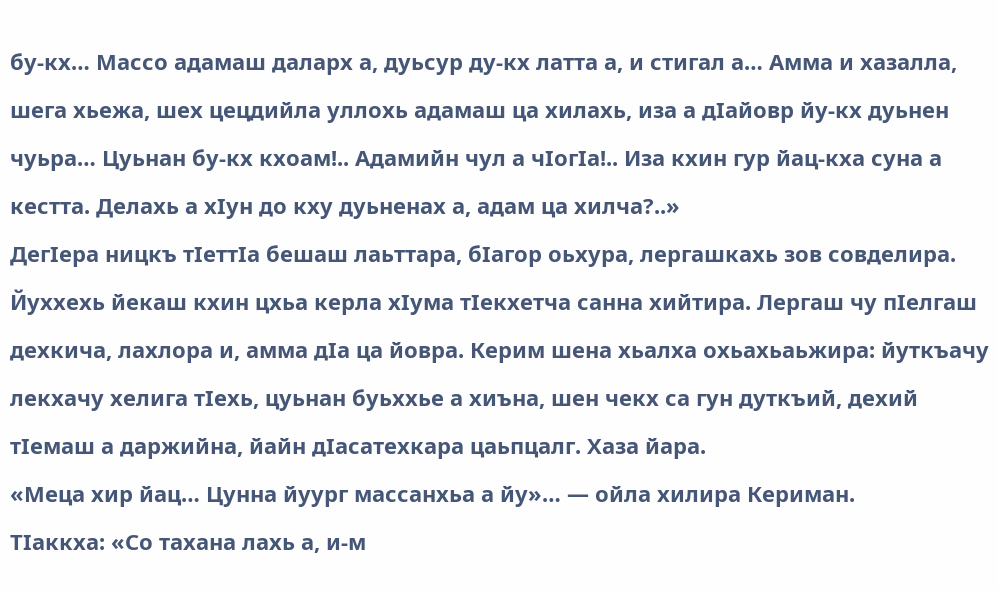бу-кх… Массо адамаш даларх а, дуьсур ду-кх латта а, и стигал а… Амма и хазалла, шега хьежа, шех цецдийла уллохь адамаш ца хилахь, иза а дIайовр йу-кх дуьнен чуьра… Цуьнан бу-кх кхоам!.. Адамийн чул а чIогIа!.. Иза кхин гур йац-кха суна а кестта. Делахь а хIун до кху дуьненах а, адам ца хилча?..»
ДегIера ницкъ тIеттIа бешаш лаьттара, бIагор оьхура, лергашкахь зов совделира.
Йуххехь йекаш кхин цхьа керла хIума тIекхетча санна хийтира. Лергаш чу пIелгаш дехкича, лахлора и, амма дIа ца йовра. Керим шена хьалха охьахьаьжира: йуткъачу лекхачу хелига тIехь, цуьнан буьххье а хиъна, шен чекх са гун дуткъий, дехий тIемаш а даржийна, йайн дIасатехкара цаьпцалг. Хаза йара.
«Меца хир йац… Цунна йуург массанхьа а йу»… — ойла хилира Кериман.
ТIаккха: «Со тахана лахь а, и-м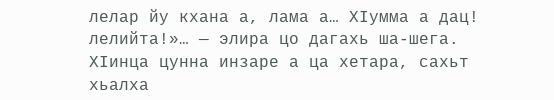лелар йу кхана а, лама а… ХIумма а дац! лелийта!»… — элира цо дагахь ша-шега. ХIинца цунна инзаре а ца хетара, сахьт хьалха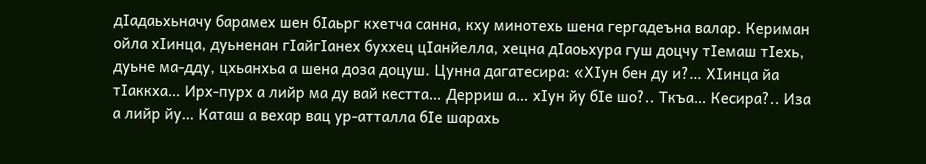дIадаьхьначу барамех шен бIаьрг кхетча санна, кху минотехь шена гергадеъна валар. Кериман ойла хIинца, дуьненан гIайгIанех буххец цIанйелла, хецна дIаоьхура гуш доцчу тIемаш тIехь, дуьне ма-дду, цхьанхьа а шена доза доцуш. Цунна дагатесира: «ХIун бен ду и?… ХIинца йа тIаккха… Ирх-пурх а лийр ма ду вай кестта… Дерриш а… хIун йу бIе шо?.. Ткъа… Кесира?.. Иза а лийр йу… Каташ а вехар вац ур-атталла бIе шарахь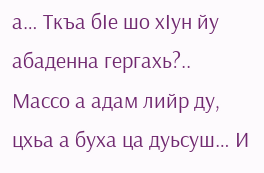а… Ткъа бIе шо хIун йу абаденна гергахь?.. Массо а адам лийр ду, цхьа а буха ца дуьсуш… И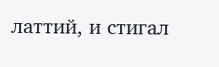латтий, и стигал